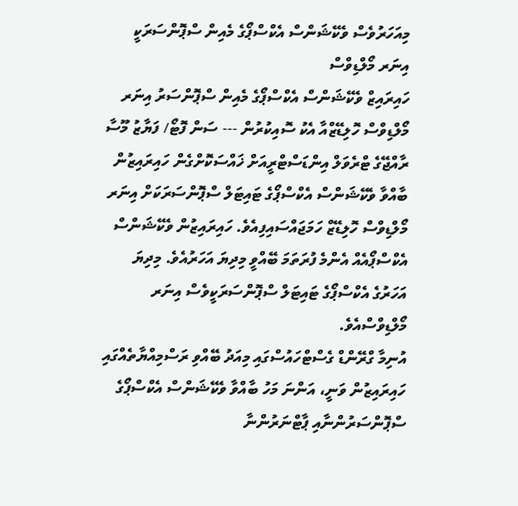މިއަހަރުވެސް ވެކޭޝަންސް އެކްސްޕޯގެ މެއިން ސްޕޮންސަރަކީ އިނަރ މޯލްޑިވްސް
ހައިރައިޒް ވެކޭޝަންސް އެކްސްޕޯގެ މެއިން ސްޕޮންސަރު އިނަރ މޯލްޑިވްސް ހޮލިޑޭޒްއާ އެކު ސޮއިކުރުން --- ސަން ފޮޓޯ/ ފަޔާޒު މޫސާ
ރާއްޖޭގެ ޓްރެވަލް އިންޑަސްޓްރީއަށް ޚައްސަކޮށްގެން ހައިރައިޒުން ބާއްވާ ވެކޭޝަންސް އެކްސްޕޯގެ ޓައިޓަލް ސްޕޮންސަރަކަށް އިނަރ މޯލްޑިވްސް ހޮލިޑޭޒް ހަމަޖައްސައިފިއެވެ. ހައިރައިޒުން ވެކޭޝަންސް އެކްސްޕޯއެއް އެންމެ ފުރަތަމަ ބޭއްވީ މިދިޔަ އަހަރުއެވެ. މިދިޔަ އަހަރުގެ އެކްސްޕޯގެ ޓައިޓަލް ސްޕޮންސަރަކީވެސް އިނަރ މޯލްޑިވްސްއެވެ.
އުނިމާ ގްރޭންޑް ގެސްޓްހައުސްގައި މިއަދު ބޭއްވި ރަސްމިއްޔާތެއްގައި ހައިރައިޒުން ވަނީ، އަންނަ މަހު ބާއްވާ ވެކޭޝަންސް އެކްސްޕޯގެ ސްޕޮންސަރުންނާއި ޕާޓްނަރުންނާ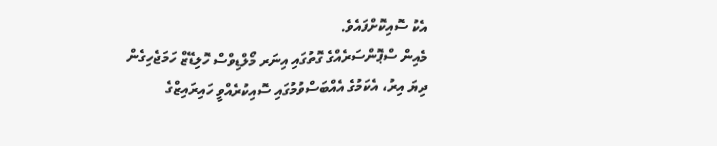އެކު ސޮއިކޮށްފައެވެ.
މެއިން ސްޕޮންސަރެއްގެ ގޮތުގައި އިނަރ މޯލްޑިވްސް ހޮލިޑޭޒް ހަމަޖެހިގެން ދިޔަ އިރު، އެކަމުގެ އެއްބަސްވުމުގައި ސޮއިކުރެއްވީ ހައިރައިޒްގެ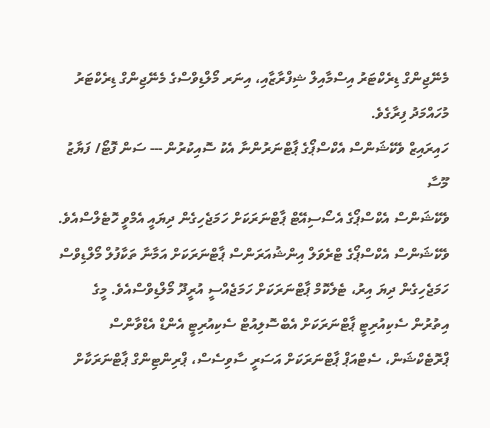މެނޭޖިންގް ޑިރެކްޓަރު އިސްމާއިލް ޝިފްރާޒާއި، އިނަރ މޯލްޑިވްސްގެ މެނޭޖިންގް ޑިރެކްޓަރު މުހައްމަދު ފިރާގެވެ.
ހައިރައިޒް ވެކޭޝަންސް އެކްސްޕޯގެ ޕާޓްނަރުންނާ އެކު ސޮއިކުރުން --- ސަން ފޮޓޯ/ ފަޔާޒު މޫސާ
ވެކޭޝަންސް އެކްސްޕޯގެ އެސޯސިއޭޓް ޕާޓްނަރަކަށް ހަމަޖެހިގެން ދިޔައީ އެމްވީ ހޮޓެލްސްއެވެ.
ވެކޭޝަންސް އެކްސްޕޯގެ ޓްރެވަލް އިންޝުއަރަންސް ޕާޓްނަރަކަށް އަމާނާ ތަކާފުލް މޯލްޑިވްސް ހަމަޖެހިގެން ދިޔަ އިރު، ޓެލެކޮމް ޕާޓްނަރަކަށް ހަމަޖެއްސީ އުރީދޫ މޯލްޑިވްސްއެވެ. މީގެ އިތުރުން ސެކިއުރިޓީ ޕާޓްނަރަކަށް އެބްސޮލިއުޓް ސެކިއުރިޓީ އެންޑް އެޑްވާންސް ޕްރޮޓެކްޝަން، ސެޓްއަޕް ޕާޓްނަރަކަށް އަސަރީ ސާވިސެސް، ޕްރިންޓިންގް ޕާޓްނަރަކާށް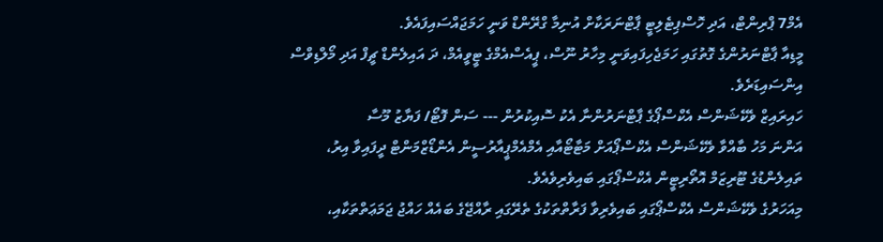އެމް7 ޕްރިންޓް، އަދި ހޮސްޕިޓެލިޓީ ޕާޓްނަރަކާށް އުނިމާ ގްރޭންޑް ވަނީ ހަމަޖައްސައިފައެވެ.
މީޑިއާ ޕާޓްނަރުންގެ ގޮތުގައި ހަމަޖެހިފައިވަނީ މިހާރު ނޫސް، ޕީއެސްއެމްގެ ޓީވީއެމް، ދަ އައިލެންޑް ޗީފް އަދި މޯލްޑިވްސް އިންސައިޑަރެވެ.
ހައިރައިޒް ވެކޭޝަންސް އެކްސްޕޯގެ ޕާޓްނަރުންނާ އެކު ސޮއިކުރުން --- ސަން ފޮޓޯ/ ފަޔާޒު މޫސާ
އަންނަ މަހު ބާއްވާ ވެކޭޝަންސް އެކްސްޕޯއަށް މަޓާޓޯއާއި އެމްއެމްޕީއާރުސީން އެންޑޯޒްމަންޓް ދީފައިވާ އިރު، ތައިލެންޑުގެ ޓޫރިޒަމް އޮތޯރިޓީން އެކްސްޕޯގައި ބައިވެރިވެއެވެ.
މިއަހަރުގެ ވެކޭޝަންސް އެކްސްޕޯގައި ބައިވެރިވާ ފަރާތްތަކުގެ ތެރޭގައި ރާއްޖޭގެ ބައެއް ހައްޖު ޖަމަޢަތްތަކާއި،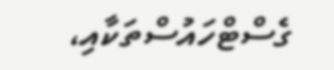ގެސްޓްހައުސްތަކާއި،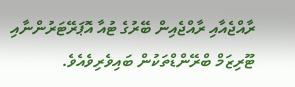ރާއްޖެއާއި ރާއްޖެއިން ބޭރުގެ ޓުއާ އޮޕަރޭޓަރުންނާއި ޓޫރިޒަމް ބްރޭންޑްތަކުން ބައިވެރިވެއެވެ.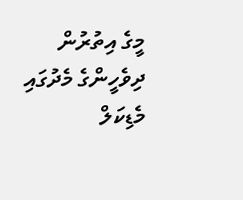މީގެ އިތުރުން ދިވެހީންގެ މެދުގައި މެޑިކަލް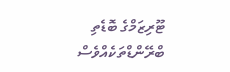ޓޫރިޒަމްގެ ބޮޑެތި ބްރޭންޑްތަކެއްވެސް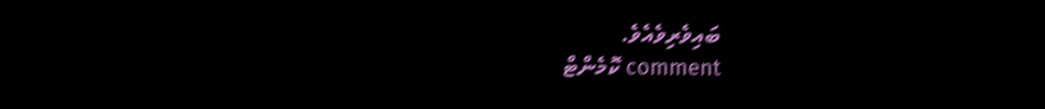ބައިވެރިވެއެވެ.
comment ކޮމެންޓް